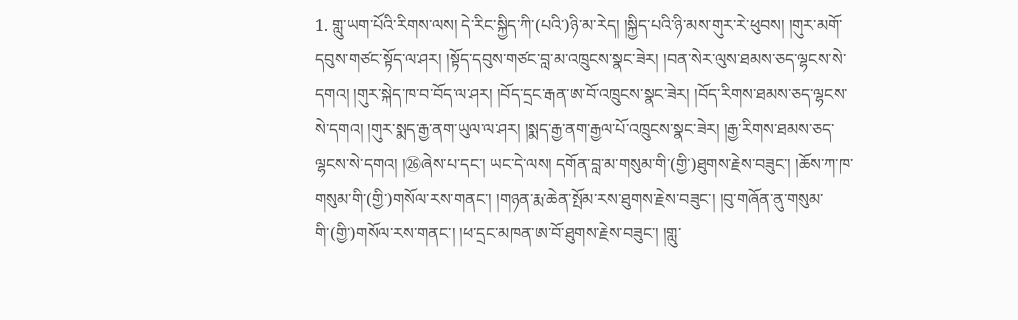1. གླུ་ཡག་པོའི་རིགས་ལས། དེ་རིང་སྐྱིད་ཀི་(པའི་)ཉི་མ་རེད། །སྐྱིད་པའི་ཉི་མས་གུར་རེ་ཕུབས། །གུར་མགོ་དབུས་གཙང་སྟོད་ལ་ཤར། །སྟོད་དབུས་གཙང་བླ་མ་འཁྲུངས་སྣང་ཟེར། །བན་སེར་ལུས་ཐམས་ཅད་ལྷངས་སེ་དགའ། །གུར་སྐེད་ཁ་བ་བོད་ལ་ཤར། །བོད་དྲང་རྒན་ཨ་བོ་འཁྲུངས་སྣང་ཟེར། །བོད་རིགས་ཐམས་ཅད་ལྷངས་སེ་དགའ། །གུར་སྨད་རྒྱ་ནག་ཡུལ་ལ་ཤར། །སྨད་རྒྱ་ནག་རྒྱལ་པོ་འཁྲུངས་སྣང་ཟེར། །རྒྱ་རིགས་ཐམས་ཅད་ལྷངས་སེ་དགའ། །㉖ཞེས་པ་དང་། ཡང་དེ་ལས། དགོན་བླ་མ་གསུམ་གི་(གྱི་)ཐུགས་རྗེས་བཟུང་། །ཆོས་ཀ་ཁ་གསུམ་གི་(གྱི་)གསོལ་རས་གནང་། །གཉན་རྨ་ཆེན་སྤོམ་རས་ཐུགས་རྗེས་བཟུང་། །བུ་གཞོན་ནུ་གསུམ་གི་(གྱི་)གསོལ་རས་གནང་། །ཕ་དྲང་མཁན་ཨ་བོ་ཐུགས་རྗེས་བཟུང་། །གླུ་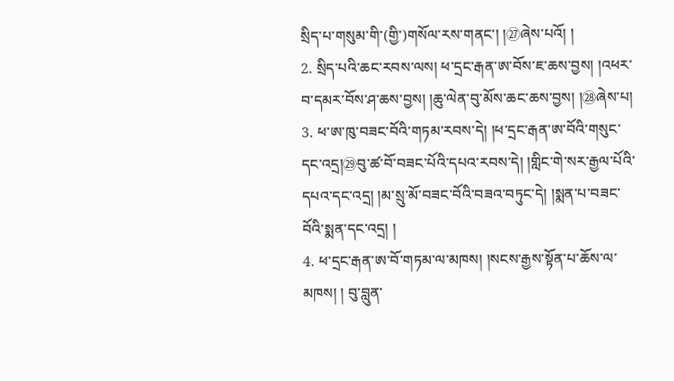སྲིད་པ་གསུམ་གི་(གྱི་)གསོལ་རས་གནང་། །㉗ཞེས་པའོ། །
2. སྲིད་པའི་ཆང་རབས་ལས། ཕ་དྲང་རྒན་ཨ་བོས་ཇ་ཆས་བྱས། །འཕར་བ་དམར་བོས་ཤ་ཆས་བྱས། །ཆུ་ལེན་བུ་མོས་ཆང་ཆས་བྱས། །㉘ཞེས་པ།
3. ཕ་ཨ་ཁུ་བཟང་བོའི་གཏམ་རབས་དེ། །ཕ་དྲང་རྒན་ཨ་བོའི་གསུང་དང་འདྲ།㉙བུ་ཚ་བོ་བཟང་པོའི་དཔའ་རབས་དེ། །གླིང་གེ་སར་རྒྱལ་པོའི་དཔའ་དང་འདྲ། །མ་སྲུ་མོ་བཟང་བོའི་བཟའ་བཏུང་དེ། །སྨན་པ་བཟང་བོའི་སྨན་དང་འདྲ། །
4. ཕ་དྲང་རྒན་ཨ་བོ་གཏམ་ལ་མཁས། །སངས་རྒྱས་སྟོན་པ་ཆོས་ལ་མཁས། ། བུ་བླུན་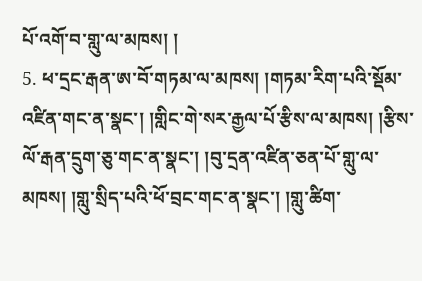པོ་འགོ་བ་གླུ་ལ་མཁས། །
5. ཕ་དྲང་རྒན་ཨ་བོ་གཏམ་ལ་མཁས། །གཏམ་རིག་པའི་སྡོམ་འཛིན་གང་ན་སྣང་། །གླིང་གེ་སར་རྒྱལ་པོ་རྩིས་ལ་མཁས། །རྩིས་ལོ་རྒན་དྲུག་ཅུ་གང་ན་སྣང་། །བུ་དྲན་འཛིན་ཅན་པོ་གླུ་ལ་མཁས། །གླུ་སྲིད་པའི་ཕོ་བྲང་གང་ན་སྣང་། །གླུ་ཚིག་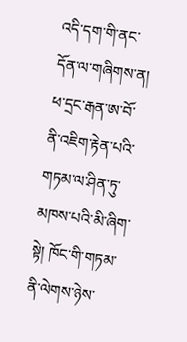འདི་དག་གི་ནང་དོན་ལ་གཞིགས་ན། ཕ་དྲང་རྒན་ཨ་བོ་ནི་འཇིག་རྟེན་པའི་གཏམ་ལ་ཤིན་ཏུ་མཁས་པའི་མི་ཞིག་སྟེ། ཁོང་གི་གཏམ་ནི་ལེགས་ཉེས་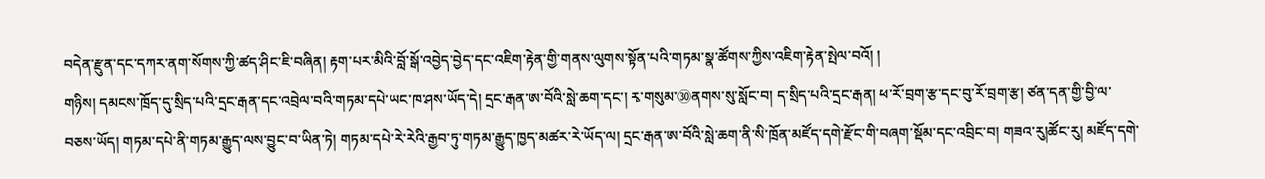བདེན་རྫུན་དང་དཀར་ནག་སོགས་ཀྱི་ཚད་ཤིང་ཇི་བཞིན། རྟག་པར་མིའི་བློ་སྒོ་འབྱེད་བྱེད་དང་འཇིག་རྟེན་གྱི་གནས་ལུགས་སྟོན་པའི་གཏམ་སྣ་ཚོགས་ཀྱིས་འཇིག་རྟེན་སྤེལ་བའོ། །
གཉིས། དམངས་ཁྲོད་དུ་སྲིད་པའི་དྲང་རྒན་དང་འབྲེལ་བའི་གཏམ་དཔེ་ཡང་ཁ་ཤས་ཡོད་དེ། དྲང་རྒན་ཨ་བོའི་སླེ་ཆག་དང་། རྭ་གསུམ་㉚ནགས་སུ་སློང་བ། ད་སྲིད་པའི་དྲང་རྒན། ཕ་རོ་བྲག་རྩ་དང་བུ་རོ་བྲག་རྩ། ཙན་དན་གྱི་བྱི་ལ་བཅས་ཡོད། གཏམ་དཔེ་ནི་གཏམ་རྒྱུད་ལས་བྱུང་བ་ཡིན་ཏེ། གཏམ་དཔེ་རེ་རེའི་རྒྱབ་ཏུ་གཏམ་རྒྱུད་ཁྱད་མཚར་རེ་ཡོད་ལ། དྲང་རྒན་ཨ་བོའི་སླེ་ཆག་ནི་སི་ཁྲོན་མཛོད་དགེ་རྫོང་གི་བཞག་སྡོམ་དང་འབྲིང་བ། གཟའ་རུ།ཚོང་རུ། མཛོད་དགེ་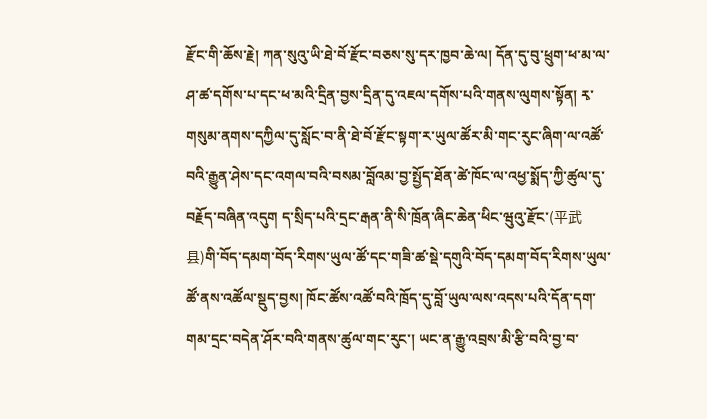རྫོང་གི་ཆོས་རྗེ། ཀན་སུའུ་ཡི་ཐེ་བོ་རྫོང་བཅས་སུ་དར་ཁྱབ་ཆེ་ལ། དོན་དུ་བུ་ཕྲུག་ཕ་མ་ལ་ཤ་ཚ་དགོས་པ་དང་ཕ་མའི་དྲིན་བྱས་དྲིན་དུ་འཇལ་དགོས་པའི་གནས་ལུགས་སྟོན། རྭ་གསུམ་ནགས་དཀྱིལ་དུ་སློང་བ་ནི་ཐེ་བོ་རྫོང་སྟག་ར་ཡུལ་ཚོར་མི་གང་རུང་ཞིག་ལ་འཚོ་བའི་རྒྱུན་ཤེས་དང་འགལ་བའི་བསམ་བློའམ་བྱ་སྤྱོད་ཐོན་ཚེ་ཁོང་ལ་འཕྱ་སྨོད་ཀྱི་ཚུལ་དུ་བརྗོད་བཞིན་འདུག ད་སྲིད་པའི་དྲང་རྒན་ནི་སི་ཁྲོན་ཞིང་ཆེན་ཕིང་ཝུའུ་རྫོང་(平武县)གི་བོད་དམག་བོད་རིགས་ཡུལ་ཚོ་དང་གཟི་ཚ་སྡེ་དགུའི་བོད་དམག་བོད་རིགས་ཡུལ་ཚོ་ནས་འཚོལ་སྡུད་བྱས། ཁོང་ཚོས་འཚོ་བའི་ཁྲོད་དུ་བློ་ཡུལ་ལས་འདས་པའི་དོན་དག་གམ་དྲང་བདེན་ཤོར་བའི་གནས་ཚུལ་གང་རུང་། ཡང་ན་རྒྱུ་འབྲས་མི་རྩི་བའི་བྱ་བ་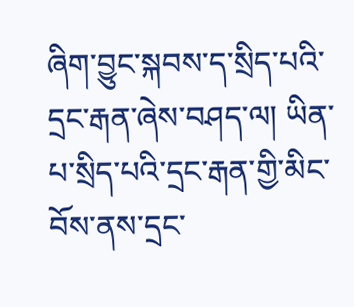ཞིག་བྱུང་སྐབས་ད་སྲིད་པའི་དྲང་རྒན་ཞེས་བཤད་ལ། ཡིན་པ་སྲིད་པའི་དྲང་རྒན་གྱི་མིང་བོས་ནས་དྲང་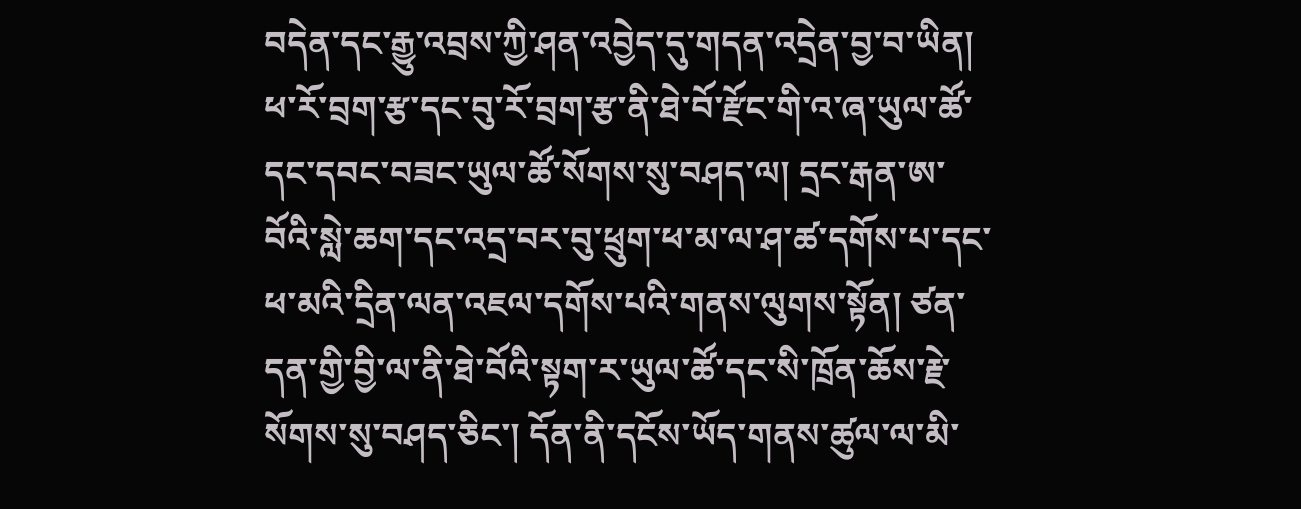བདེན་དང་རྒྱུ་འབྲས་ཀྱི་ཤན་འབྱེད་དུ་གདན་འདྲེན་བྱ་བ་ཡིན། ཕ་རོ་བྲག་རྩ་དང་བུ་རོ་བྲག་རྩ་ནི་ཐེ་བོ་རྫོང་གི་འ་ཞ་ཡུལ་ཚོ་དང་དབང་བཟང་ཡུལ་ཚོ་སོགས་སུ་བཤད་ལ། དྲང་རྒན་ཨ་བོའི་སླེ་ཆག་དང་འདྲ་བར་བུ་ཕྲུག་ཕ་མ་ལ་ཤ་ཚ་དགོས་པ་དང་ཕ་མའི་དྲིན་ལན་འཇལ་དགོས་པའི་གནས་ལུགས་སྟོན། ཙན་དན་གྱི་བྱི་ལ་ནི་ཐེ་བོའི་སྟག་ར་ཡུལ་ཚོ་དང་སི་ཁྲོན་ཆོས་རྗེ་སོགས་སུ་བཤད་ཅིང་། དོན་ནི་དངོས་ཡོད་གནས་ཚུལ་ལ་མི་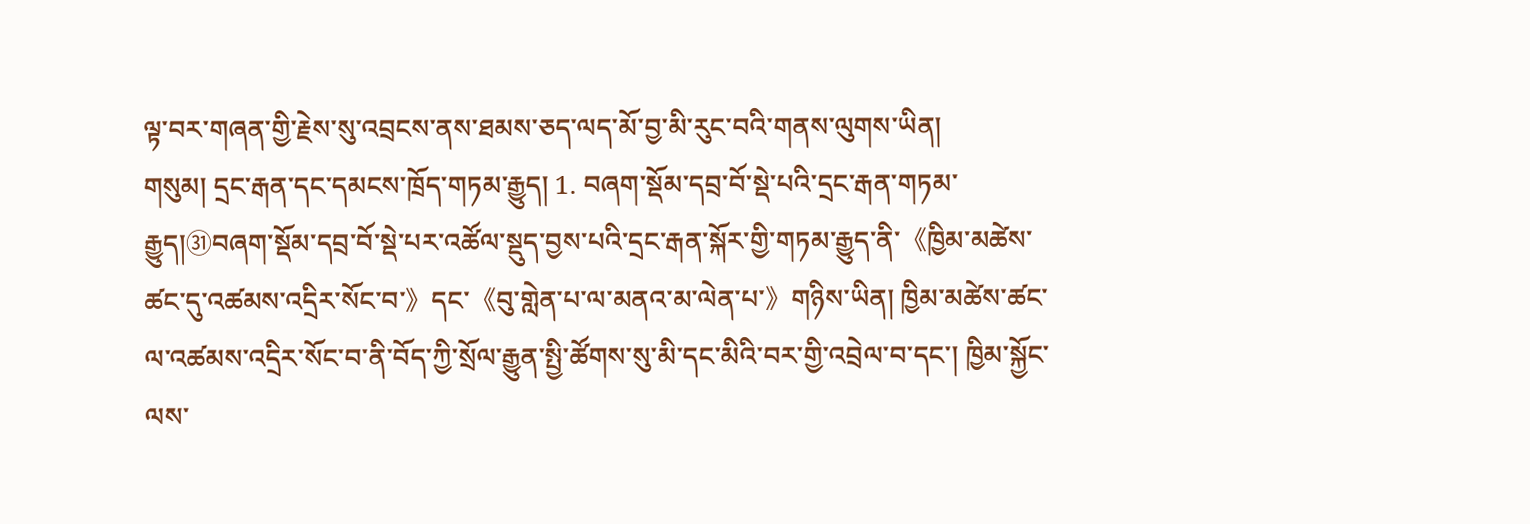ལྟ་བར་གཞན་གྱི་རྗེས་སུ་འབྲངས་ནས་ཐམས་ཅད་ལད་མོ་བྱ་མི་རུང་བའི་གནས་ལུགས་ཡིན།
གསུམ། དྲང་རྒན་དང་དམངས་ཁྲོད་གཏམ་རྒྱུད། 1. བཞག་སྡོམ་དབྲ་བོ་སྡེ་པའི་དྲང་རྒན་གཏམ་རྒྱུད།㉛བཞག་སྡོམ་དབྲ་བོ་སྡེ་པར་འཚོལ་སྡུད་བྱས་པའི་དྲང་རྒན་སྐོར་གྱི་གཏམ་རྒྱུད་ནི་《ཁྱིམ་མཚེས་ཚང་དུ་འཚམས་འདྲིར་སོང་བ་》དང་《བུ་གླེན་པ་ལ་མནའ་མ་ལེན་པ་》གཉིས་ཡིན། ཁྱིམ་མཚེས་ཚང་ལ་འཚམས་འདྲིར་སོང་བ་ནི་བོད་ཀྱི་སྲོལ་རྒྱུན་སྤྱི་ཚོགས་སུ་མི་དང་མིའི་བར་གྱི་འབྲེལ་བ་དང་། ཁྱིམ་སྐྱོང་ལས་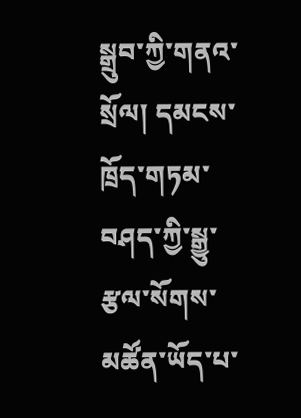སྒྲུབ་ཀྱི་གནའ་སྲོལ། དམངས་ཁྲོད་གཏམ་བཤད་ཀྱི་སྒྱུ་རྩལ་སོགས་མཚོན་ཡོད་པ་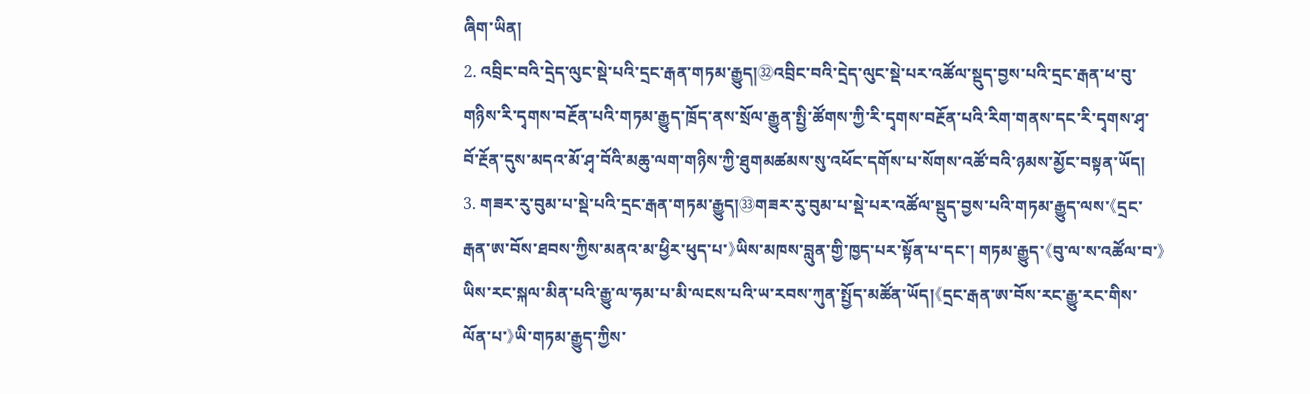ཞིག་ཡིན།
2. འབྲིང་བའི་དྲེད་ལུང་སྡེ་པའི་དྲང་རྒན་གཏམ་རྒྱུད།㉜འབྲིང་བའི་དྲེད་ལུང་སྡེ་པར་འཚོལ་སྡུད་བྱས་པའི་དྲང་རྒན་ཕ་བུ་གཉིས་རི་དྭགས་བརྔོན་པའི་གཏམ་རྒྱུད་ཁྲོད་ནས་སྲོལ་རྒྱུན་སྤྱི་ཚོགས་ཀྱི་རི་དྭགས་བརྔོན་པའི་རིག་གནས་དང་རི་དྭགས་ཤྭ་བོ་རྔོན་དུས་མདའ་མོ་ཤྭ་བོའི་མཆུ་ལག་གཉིས་ཀྱི་ཐུགམཚམས་སུ་འཕོང་དགོས་པ་སོགས་འཚོ་བའི་ཉམས་མྱོང་བསྟན་ཡོད།
3. གཟར་རུ་བུམ་པ་སྡེ་པའི་དྲང་རྒན་གཏམ་རྒྱུད།㉝གཟར་རུ་བུམ་པ་སྡེ་པར་འཚོལ་སྡུད་བྱས་པའི་གཏམ་རྒྱུད་ལས་《དྲང་རྒན་ཨ་བོས་ཐབས་ཀྱིས་མནའ་མ་ཕྱིར་ཕུད་པ་》ཡིས་མཁས་བླུན་གྱི་ཁྱད་པར་སྟོན་པ་དང་། གཏམ་རྒྱུད་《བུ་ལ་ས་འཚོལ་བ་》ཡིས་རང་སྐལ་མིན་པའི་རྒྱུ་ལ་ཧམ་པ་མི་ལངས་པའི་ཡ་རབས་ཀུན་སྤྱོད་མཚོན་ཡོད།《དྲང་རྒན་ཨ་བོས་རང་རྒྱུ་རང་གིས་ལོན་པ་》ཡི་གཏམ་རྒྱུད་ཀྱིས་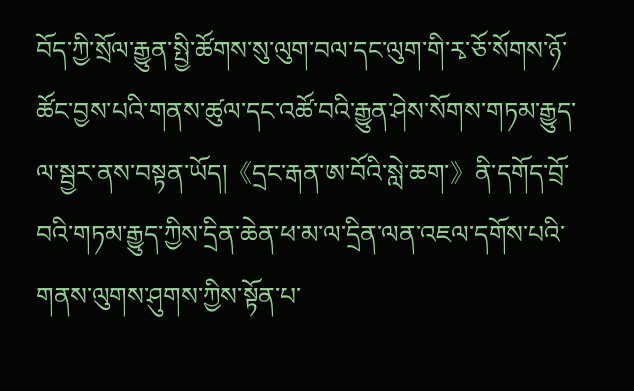བོད་ཀྱི་སྲོལ་རྒྱུན་སྤྱི་ཚོགས་སུ་ལུག་བལ་དང་ལུག་གི་རྭ་ཅོ་སོགས་ཉོ་ཚོང་བྱས་པའི་གནས་ཚུལ་དང་འཚོ་བའི་རྒྱུན་ཤེས་སོགས་གཏམ་རྒྱུད་ལ་སྦྱར་ནས་བསྟན་ཡོད།《དྲང་རྒན་ཨ་བོའི་སླེ་ཆག་》ནི་དགོད་བྲོ་བའི་གཏམ་རྒྱུད་ཀྱིས་དྲིན་ཆེན་ཕ་མ་ལ་དྲིན་ལན་འཇལ་དགོས་པའི་གནས་ལུགས་ཤུགས་ཀྱིས་སྟོན་པ་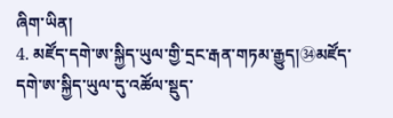ཞིག་ཡིན།
4. མཛོད་དགེ་ཨ་སྐྱིད་ཡུལ་གྱི་དྲང་རྒན་གཏམ་རྒྱུད།㉞མཛོད་དགེ་ཨ་སྐྱིད་ཡུལ་དུ་འཚོལ་སྡུད་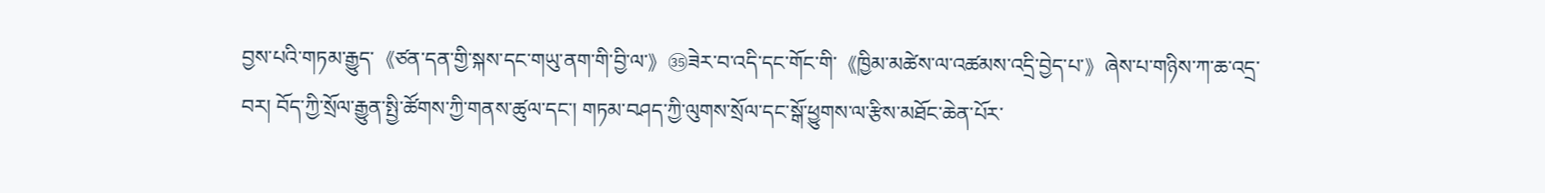བྱས་པའི་གཏམ་རྒྱུད་《ཙན་དན་གྱི་སྐས་དང་གཡུ་ནག་གི་བྱི་ལ་》㉟ཟེར་བ་འདི་དང་གོང་གི་《ཁྱིམ་མཚེས་ལ་འཚམས་འདྲི་བྱེད་པ་》ཞེས་པ་གཉིས་ཀ་ཆ་འདྲ་བར། བོད་ཀྱི་སྲོལ་རྒྱུན་སྤྱི་ཚོགས་ཀྱི་གནས་ཚུལ་དང་། གཏམ་བཤད་ཀྱི་ལུགས་སྲོལ་དང་སྒོ་ཕྱུགས་ལ་རྩིས་མཐོང་ཆེན་པོར་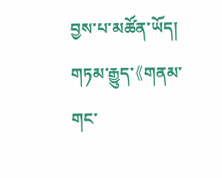བྱས་པ་མཚོན་ཡོད། གཏམ་རྒྱུད་《གནམ་གང་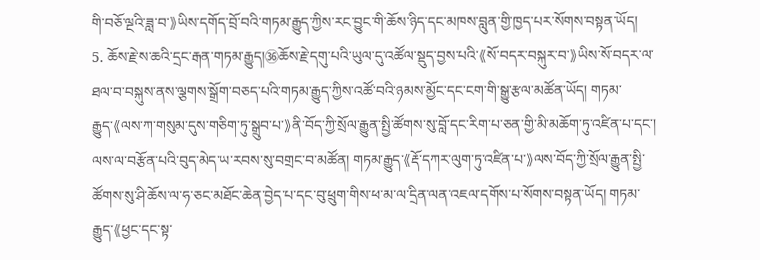གི་བཅོ་ལྔའི་ཟླ་བ་》ཡིས་དགོད་བྲོ་བའི་གཏམ་རྒྱུད་ཀྱིས་རང་བྱུང་གི་ཆོས་ཉིད་དང་མཁས་བླུན་གྱི་ཁྱད་པར་སོགས་བསྟན་ཡོད།
5. ཆོས་རྗེ་ས་ཆའི་དྲང་རྒན་གཏམ་རྒྱུད།㊱ཆོས་རྗེ་དགུ་པའི་ཡུལ་དུ་འཚོལ་སྡུད་བྱས་པའི་《སོ་བདར་བསྐུར་བ་》ཡིས་སོ་བདར་ལ་ཐལ་བ་བསྐུས་ནས་ལྕགས་སྒྲོག་བཅད་པའི་གཏམ་རྒྱུད་ཀྱིས་འཚོ་བའི་ཉམས་མྱོང་དང་ངག་གི་སྒྱུ་རྩལ་མཚོན་ཡོད། གཏམ་རྒྱུད་《ལས་ཀ་གསུམ་དུས་གཅིག་ཏུ་སྒྲུབ་པ་》ནི་བོད་ཀྱི་སྲོལ་རྒྱུན་སྤྱི་ཚོགས་སུ་བློ་དང་རིག་པ་ཅན་གྱི་མི་མཆོག་ཏུ་འཛིན་པ་དང་། ལས་ལ་བརྩོན་པའི་བུད་མེད་ཡ་རབས་སུ་བགྲང་བ་མཚོན། གཏམ་རྒྱུད་《རྡོ་དཀར་ལུག་ཏུ་འཛིན་པ་》ལས་བོད་ཀྱི་སྲོལ་རྒྱུན་སྤྱི་ཚོགས་སུ་ཤི་ཆོས་ལ་ཧ་ཅང་མཐོང་ཆེན་བྱེད་པ་དང་བུ་ཕྲུག་གིས་ཕ་མ་ལ་དྲིན་ལན་འཇལ་དགོས་པ་སོགས་བསྟན་ཡོད། གཏམ་རྒྱུད་《ཕྱང་དང་སྟ་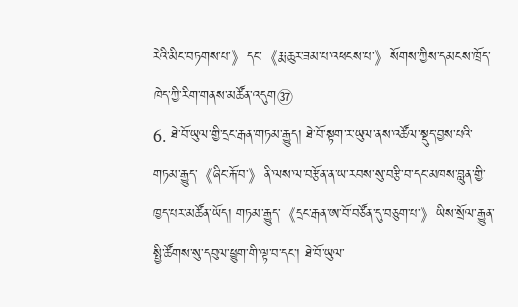རེའི་མིང་བཏགས་པ་》དང་《རྨ་ཆུར་ཟམ་པ་འཕངས་པ་》སོགས་ཀྱིས་དམངས་ཁྲོད་ཁེད་ཀྱི་རིག་གནས་མཚོན་འདུག㊲
6. ཐེ་བོ་ཡུལ་གྱི་དྲང་རྒན་གཏམ་རྒྱུད། ཐེ་བོ་སྟག་ར་ཡུལ་ནས་འཚོལ་སྡུད་བྱས་པའི་གཏམ་རྒྱུད་《ཞིང་རྐོ་བ་》ནི་ལས་ལ་བརྩོན་ན་ཡ་རབས་སུ་བརྩི་བ་དང་མཁས་བླུན་གྱི་ཁྱད་པར་མཚོན་ཡོད། གཏམ་རྒྱུད་《དྲང་རྒན་ཨ་བོ་བཙོན་དུ་བཅུག་པ་》ཡིས་སྲོལ་རྒྱུན་སྤྱི་ཚོགས་སུ་དབུལ་ཕྱུག་གི་ལྟ་བ་དང་། ཐེ་བོ་ཡུལ་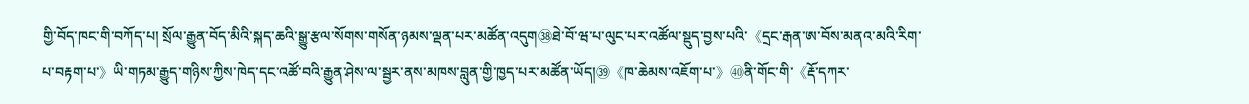གྱི་བོད་ཁང་གི་བཀོད་པ། སྲོལ་རྒྱུན་བོད་མིའི་སྐད་ཆའི་སྒྱུ་རྩལ་སོགས་གསོན་ཉམས་ལྡན་པར་མཚོན་འདུག㊳ཐེ་བོ་ཝ་པ་ལུང་པར་འཚོལ་སྡུད་བྱས་པའི་《དྲང་རྒན་ཨ་བོས་མནའ་མའི་རིག་པ་བརྟག་པ་》ཡི་གཏམ་རྒྱུད་གཉིས་ཀྱིས་ཁེད་དང་འཚོ་བའི་རྒྱུན་ཤེས་ལ་སྦྱར་ནས་མཁས་བླུན་གྱི་ཁྱད་པར་མཚོན་ཡོད།㊴《ཁ་ཆེམས་འཇོག་པ་》㊵ནི་གོང་གི་《རྡོ་དཀར་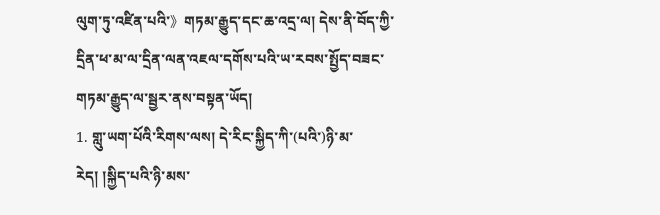ལུག་ཏུ་འཛིན་པའི་》གཏམ་རྒྱུད་དང་ཆ་འདྲ་ལ། དེས་ནི་བོད་ཀྱི་དྲིན་ཕ་མ་ལ་དྲིན་ལན་འཇལ་དགོས་པའི་ཡ་རབས་སྤྱོད་བཟང་གཏམ་རྒྱུད་ལ་སྦྱར་ནས་བསྟན་ཡོད།
1. གླུ་ཡག་པོའི་རིགས་ལས། དེ་རིང་སྐྱིད་ཀི་(པའི་)ཉི་མ་རེད། །སྐྱིད་པའི་ཉི་མས་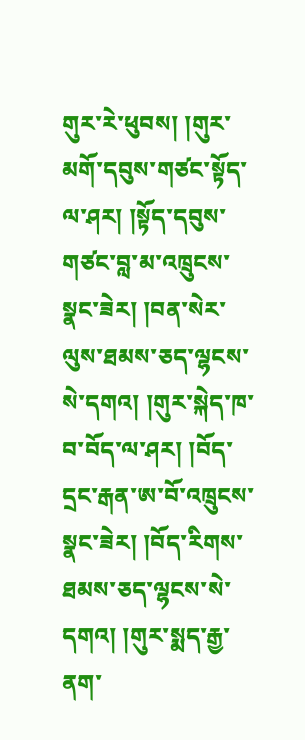གུར་རེ་ཕུབས། །གུར་མགོ་དབུས་གཙང་སྟོད་ལ་ཤར། །སྟོད་དབུས་གཙང་བླ་མ་འཁྲུངས་སྣང་ཟེར། །བན་སེར་ལུས་ཐམས་ཅད་ལྷངས་སེ་དགའ། །གུར་སྐེད་ཁ་བ་བོད་ལ་ཤར། །བོད་དྲང་རྒན་ཨ་བོ་འཁྲུངས་སྣང་ཟེར། །བོད་རིགས་ཐམས་ཅད་ལྷངས་སེ་དགའ། །གུར་སྨད་རྒྱ་ནག་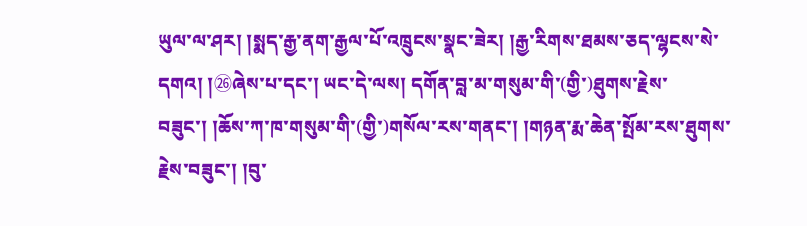ཡུལ་ལ་ཤར། །སྨད་རྒྱ་ནག་རྒྱལ་པོ་འཁྲུངས་སྣང་ཟེར། །རྒྱ་རིགས་ཐམས་ཅད་ལྷངས་སེ་དགའ། །㉖ཞེས་པ་དང་། ཡང་དེ་ལས། དགོན་བླ་མ་གསུམ་གི་(གྱི་)ཐུགས་རྗེས་བཟུང་། །ཆོས་ཀ་ཁ་གསུམ་གི་(གྱི་)གསོལ་རས་གནང་། །གཉན་རྨ་ཆེན་སྤོམ་རས་ཐུགས་རྗེས་བཟུང་། །བུ་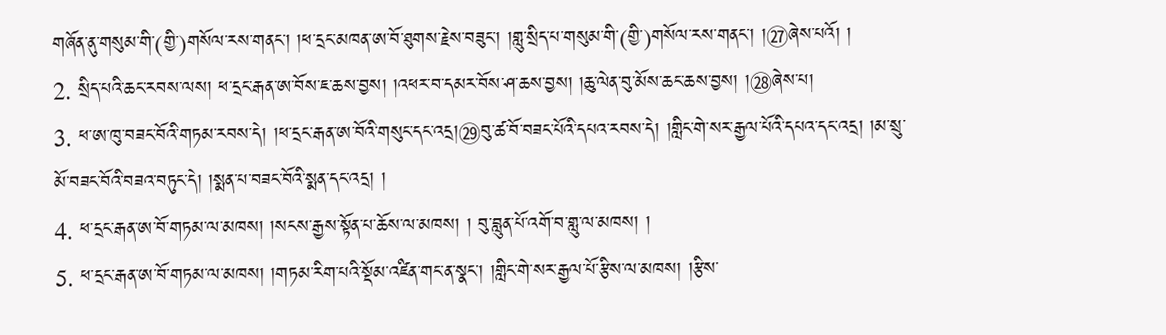གཞོན་ནུ་གསུམ་གི་(གྱི་)གསོལ་རས་གནང་། །ཕ་དྲང་མཁན་ཨ་བོ་ཐུགས་རྗེས་བཟུང་། །གླུ་སྲིད་པ་གསུམ་གི་(གྱི་)གསོལ་རས་གནང་། །㉗ཞེས་པའོ། །
2. སྲིད་པའི་ཆང་རབས་ལས། ཕ་དྲང་རྒན་ཨ་བོས་ཇ་ཆས་བྱས། །འཕར་བ་དམར་བོས་ཤ་ཆས་བྱས། །ཆུ་ལེན་བུ་མོས་ཆང་ཆས་བྱས། །㉘ཞེས་པ།
3. ཕ་ཨ་ཁུ་བཟང་བོའི་གཏམ་རབས་དེ། །ཕ་དྲང་རྒན་ཨ་བོའི་གསུང་དང་འདྲ།㉙བུ་ཚ་བོ་བཟང་པོའི་དཔའ་རབས་དེ། །གླིང་གེ་སར་རྒྱལ་པོའི་དཔའ་དང་འདྲ། །མ་སྲུ་མོ་བཟང་བོའི་བཟའ་བཏུང་དེ། །སྨན་པ་བཟང་བོའི་སྨན་དང་འདྲ། །
4. ཕ་དྲང་རྒན་ཨ་བོ་གཏམ་ལ་མཁས། །སངས་རྒྱས་སྟོན་པ་ཆོས་ལ་མཁས། ། བུ་བླུན་པོ་འགོ་བ་གླུ་ལ་མཁས། །
5. ཕ་དྲང་རྒན་ཨ་བོ་གཏམ་ལ་མཁས། །གཏམ་རིག་པའི་སྡོམ་འཛིན་གང་ན་སྣང་། །གླིང་གེ་སར་རྒྱལ་པོ་རྩིས་ལ་མཁས། །རྩིས་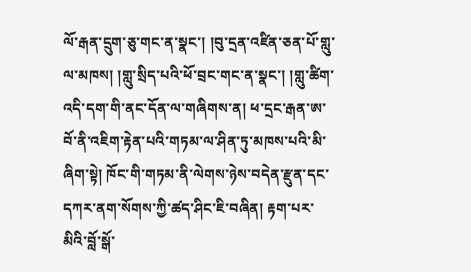ལོ་རྒན་དྲུག་ཅུ་གང་ན་སྣང་། །བུ་དྲན་འཛིན་ཅན་པོ་གླུ་ལ་མཁས། །གླུ་སྲིད་པའི་ཕོ་བྲང་གང་ན་སྣང་། །གླུ་ཚིག་འདི་དག་གི་ནང་དོན་ལ་གཞིགས་ན། ཕ་དྲང་རྒན་ཨ་བོ་ནི་འཇིག་རྟེན་པའི་གཏམ་ལ་ཤིན་ཏུ་མཁས་པའི་མི་ཞིག་སྟེ། ཁོང་གི་གཏམ་ནི་ལེགས་ཉེས་བདེན་རྫུན་དང་དཀར་ནག་སོགས་ཀྱི་ཚད་ཤིང་ཇི་བཞིན། རྟག་པར་མིའི་བློ་སྒོ་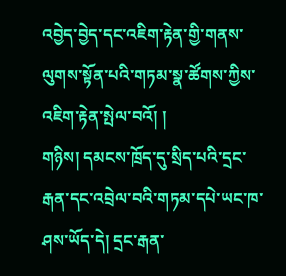འབྱེད་བྱེད་དང་འཇིག་རྟེན་གྱི་གནས་ལུགས་སྟོན་པའི་གཏམ་སྣ་ཚོགས་ཀྱིས་འཇིག་རྟེན་སྤེལ་བའོ། །
གཉིས། དམངས་ཁྲོད་དུ་སྲིད་པའི་དྲང་རྒན་དང་འབྲེལ་བའི་གཏམ་དཔེ་ཡང་ཁ་ཤས་ཡོད་དེ། དྲང་རྒན་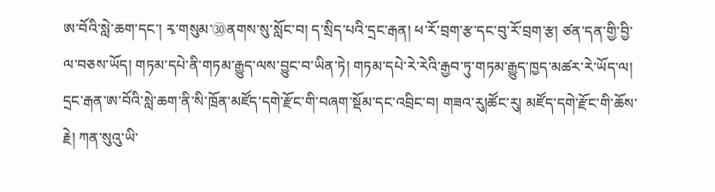ཨ་བོའི་སླེ་ཆག་དང་། རྭ་གསུམ་㉚ནགས་སུ་སློང་བ། ད་སྲིད་པའི་དྲང་རྒན། ཕ་རོ་བྲག་རྩ་དང་བུ་རོ་བྲག་རྩ། ཙན་དན་གྱི་བྱི་ལ་བཅས་ཡོད། གཏམ་དཔེ་ནི་གཏམ་རྒྱུད་ལས་བྱུང་བ་ཡིན་ཏེ། གཏམ་དཔེ་རེ་རེའི་རྒྱབ་ཏུ་གཏམ་རྒྱུད་ཁྱད་མཚར་རེ་ཡོད་ལ། དྲང་རྒན་ཨ་བོའི་སླེ་ཆག་ནི་སི་ཁྲོན་མཛོད་དགེ་རྫོང་གི་བཞག་སྡོམ་དང་འབྲིང་བ། གཟའ་རུ།ཚོང་རུ། མཛོད་དགེ་རྫོང་གི་ཆོས་རྗེ། ཀན་སུའུ་ཡི་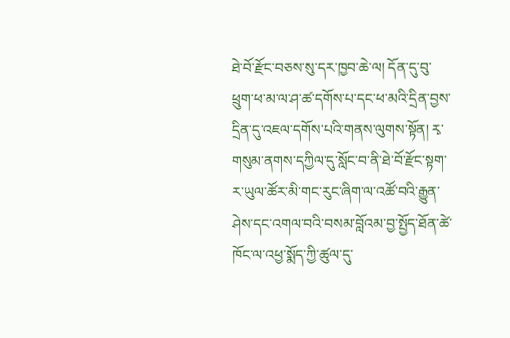ཐེ་བོ་རྫོང་བཅས་སུ་དར་ཁྱབ་ཆེ་ལ། དོན་དུ་བུ་ཕྲུག་ཕ་མ་ལ་ཤ་ཚ་དགོས་པ་དང་ཕ་མའི་དྲིན་བྱས་དྲིན་དུ་འཇལ་དགོས་པའི་གནས་ལུགས་སྟོན། རྭ་གསུམ་ནགས་དཀྱིལ་དུ་སློང་བ་ནི་ཐེ་བོ་རྫོང་སྟག་ར་ཡུལ་ཚོར་མི་གང་རུང་ཞིག་ལ་འཚོ་བའི་རྒྱུན་ཤེས་དང་འགལ་བའི་བསམ་བློའམ་བྱ་སྤྱོད་ཐོན་ཚེ་ཁོང་ལ་འཕྱ་སྨོད་ཀྱི་ཚུལ་དུ་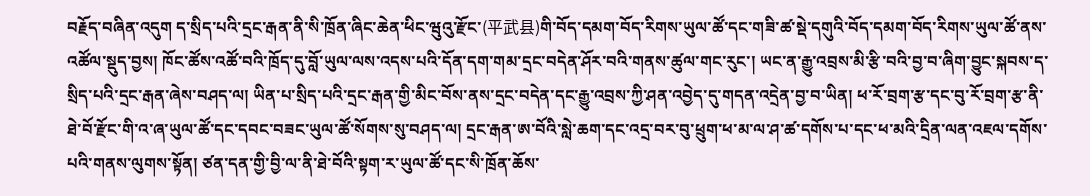བརྗོད་བཞིན་འདུག ད་སྲིད་པའི་དྲང་རྒན་ནི་སི་ཁྲོན་ཞིང་ཆེན་ཕིང་ཝུའུ་རྫོང་(平武县)གི་བོད་དམག་བོད་རིགས་ཡུལ་ཚོ་དང་གཟི་ཚ་སྡེ་དགུའི་བོད་དམག་བོད་རིགས་ཡུལ་ཚོ་ནས་འཚོལ་སྡུད་བྱས། ཁོང་ཚོས་འཚོ་བའི་ཁྲོད་དུ་བློ་ཡུལ་ལས་འདས་པའི་དོན་དག་གམ་དྲང་བདེན་ཤོར་བའི་གནས་ཚུལ་གང་རུང་། ཡང་ན་རྒྱུ་འབྲས་མི་རྩི་བའི་བྱ་བ་ཞིག་བྱུང་སྐབས་ད་སྲིད་པའི་དྲང་རྒན་ཞེས་བཤད་ལ། ཡིན་པ་སྲིད་པའི་དྲང་རྒན་གྱི་མིང་བོས་ནས་དྲང་བདེན་དང་རྒྱུ་འབྲས་ཀྱི་ཤན་འབྱེད་དུ་གདན་འདྲེན་བྱ་བ་ཡིན། ཕ་རོ་བྲག་རྩ་དང་བུ་རོ་བྲག་རྩ་ནི་ཐེ་བོ་རྫོང་གི་འ་ཞ་ཡུལ་ཚོ་དང་དབང་བཟང་ཡུལ་ཚོ་སོགས་སུ་བཤད་ལ། དྲང་རྒན་ཨ་བོའི་སླེ་ཆག་དང་འདྲ་བར་བུ་ཕྲུག་ཕ་མ་ལ་ཤ་ཚ་དགོས་པ་དང་ཕ་མའི་དྲིན་ལན་འཇལ་དགོས་པའི་གནས་ལུགས་སྟོན། ཙན་དན་གྱི་བྱི་ལ་ནི་ཐེ་བོའི་སྟག་ར་ཡུལ་ཚོ་དང་སི་ཁྲོན་ཆོས་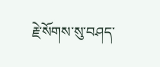རྗེ་སོགས་སུ་བཤད་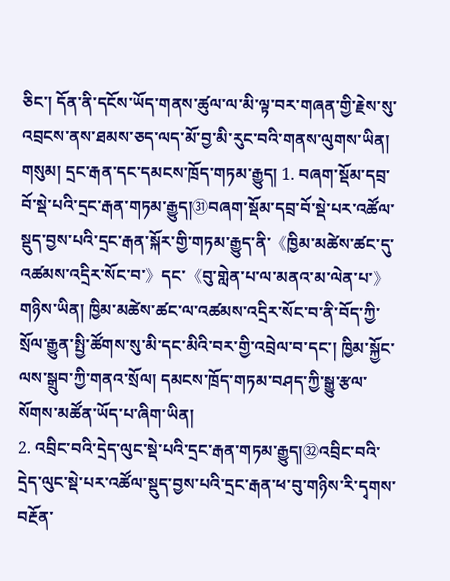ཅིང་། དོན་ནི་དངོས་ཡོད་གནས་ཚུལ་ལ་མི་ལྟ་བར་གཞན་གྱི་རྗེས་སུ་འབྲངས་ནས་ཐམས་ཅད་ལད་མོ་བྱ་མི་རུང་བའི་གནས་ལུགས་ཡིན།
གསུམ། དྲང་རྒན་དང་དམངས་ཁྲོད་གཏམ་རྒྱུད། 1. བཞག་སྡོམ་དབྲ་བོ་སྡེ་པའི་དྲང་རྒན་གཏམ་རྒྱུད།㉛བཞག་སྡོམ་དབྲ་བོ་སྡེ་པར་འཚོལ་སྡུད་བྱས་པའི་དྲང་རྒན་སྐོར་གྱི་གཏམ་རྒྱུད་ནི་《ཁྱིམ་མཚེས་ཚང་དུ་འཚམས་འདྲིར་སོང་བ་》དང་《བུ་གླེན་པ་ལ་མནའ་མ་ལེན་པ་》གཉིས་ཡིན། ཁྱིམ་མཚེས་ཚང་ལ་འཚམས་འདྲིར་སོང་བ་ནི་བོད་ཀྱི་སྲོལ་རྒྱུན་སྤྱི་ཚོགས་སུ་མི་དང་མིའི་བར་གྱི་འབྲེལ་བ་དང་། ཁྱིམ་སྐྱོང་ལས་སྒྲུབ་ཀྱི་གནའ་སྲོལ། དམངས་ཁྲོད་གཏམ་བཤད་ཀྱི་སྒྱུ་རྩལ་སོགས་མཚོན་ཡོད་པ་ཞིག་ཡིན།
2. འབྲིང་བའི་དྲེད་ལུང་སྡེ་པའི་དྲང་རྒན་གཏམ་རྒྱུད།㉜འབྲིང་བའི་དྲེད་ལུང་སྡེ་པར་འཚོལ་སྡུད་བྱས་པའི་དྲང་རྒན་ཕ་བུ་གཉིས་རི་དྭགས་བརྔོན་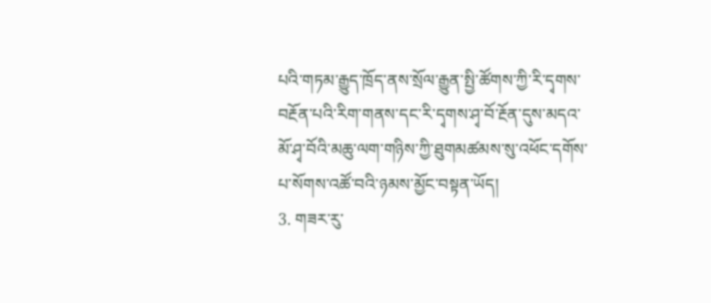པའི་གཏམ་རྒྱུད་ཁྲོད་ནས་སྲོལ་རྒྱུན་སྤྱི་ཚོགས་ཀྱི་རི་དྭགས་བརྔོན་པའི་རིག་གནས་དང་རི་དྭགས་ཤྭ་བོ་རྔོན་དུས་མདའ་མོ་ཤྭ་བོའི་མཆུ་ལག་གཉིས་ཀྱི་ཐུགམཚམས་སུ་འཕོང་དགོས་པ་སོགས་འཚོ་བའི་ཉམས་མྱོང་བསྟན་ཡོད།
3. གཟར་རུ་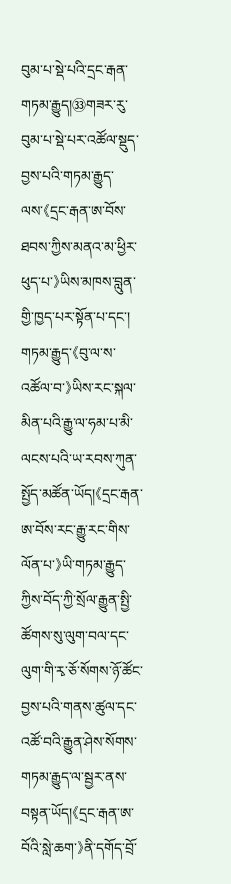བུམ་པ་སྡེ་པའི་དྲང་རྒན་གཏམ་རྒྱུད།㉝གཟར་རུ་བུམ་པ་སྡེ་པར་འཚོལ་སྡུད་བྱས་པའི་གཏམ་རྒྱུད་ལས་《དྲང་རྒན་ཨ་བོས་ཐབས་ཀྱིས་མནའ་མ་ཕྱིར་ཕུད་པ་》ཡིས་མཁས་བླུན་གྱི་ཁྱད་པར་སྟོན་པ་དང་། གཏམ་རྒྱུད་《བུ་ལ་ས་འཚོལ་བ་》ཡིས་རང་སྐལ་མིན་པའི་རྒྱུ་ལ་ཧམ་པ་མི་ལངས་པའི་ཡ་རབས་ཀུན་སྤྱོད་མཚོན་ཡོད།《དྲང་རྒན་ཨ་བོས་རང་རྒྱུ་རང་གིས་ལོན་པ་》ཡི་གཏམ་རྒྱུད་ཀྱིས་བོད་ཀྱི་སྲོལ་རྒྱུན་སྤྱི་ཚོགས་སུ་ལུག་བལ་དང་ལུག་གི་རྭ་ཅོ་སོགས་ཉོ་ཚོང་བྱས་པའི་གནས་ཚུལ་དང་འཚོ་བའི་རྒྱུན་ཤེས་སོགས་གཏམ་རྒྱུད་ལ་སྦྱར་ནས་བསྟན་ཡོད།《དྲང་རྒན་ཨ་བོའི་སླེ་ཆག་》ནི་དགོད་བྲོ་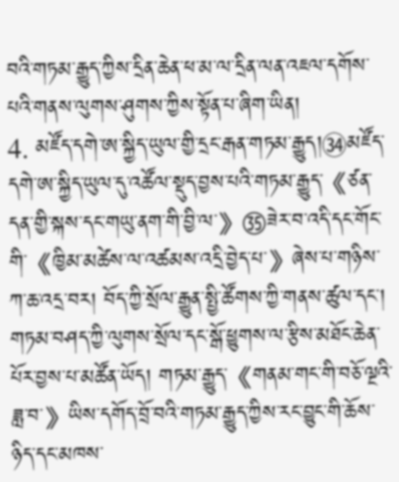བའི་གཏམ་རྒྱུད་ཀྱིས་དྲིན་ཆེན་ཕ་མ་ལ་དྲིན་ལན་འཇལ་དགོས་པའི་གནས་ལུགས་ཤུགས་ཀྱིས་སྟོན་པ་ཞིག་ཡིན།
4. མཛོད་དགེ་ཨ་སྐྱིད་ཡུལ་གྱི་དྲང་རྒན་གཏམ་རྒྱུད།㉞མཛོད་དགེ་ཨ་སྐྱིད་ཡུལ་དུ་འཚོལ་སྡུད་བྱས་པའི་གཏམ་རྒྱུད་《ཙན་དན་གྱི་སྐས་དང་གཡུ་ནག་གི་བྱི་ལ་》㉟ཟེར་བ་འདི་དང་གོང་གི་《ཁྱིམ་མཚེས་ལ་འཚམས་འདྲི་བྱེད་པ་》ཞེས་པ་གཉིས་ཀ་ཆ་འདྲ་བར། བོད་ཀྱི་སྲོལ་རྒྱུན་སྤྱི་ཚོགས་ཀྱི་གནས་ཚུལ་དང་། གཏམ་བཤད་ཀྱི་ལུགས་སྲོལ་དང་སྒོ་ཕྱུགས་ལ་རྩིས་མཐོང་ཆེན་པོར་བྱས་པ་མཚོན་ཡོད། གཏམ་རྒྱུད་《གནམ་གང་གི་བཅོ་ལྔའི་ཟླ་བ་》ཡིས་དགོད་བྲོ་བའི་གཏམ་རྒྱུད་ཀྱིས་རང་བྱུང་གི་ཆོས་ཉིད་དང་མཁས་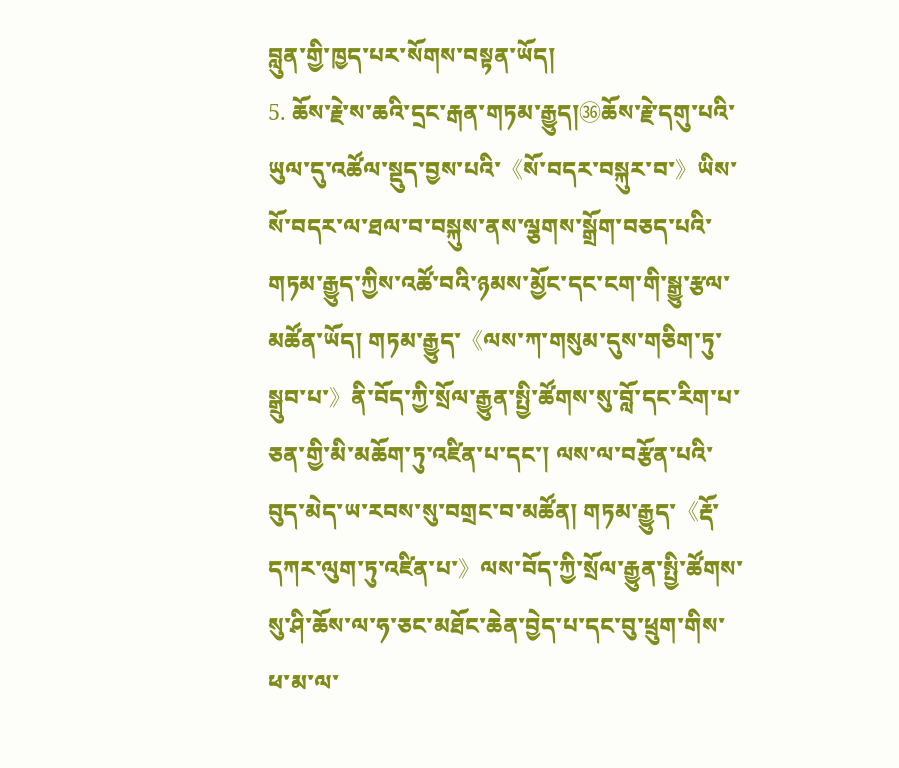བླུན་གྱི་ཁྱད་པར་སོགས་བསྟན་ཡོད།
5. ཆོས་རྗེ་ས་ཆའི་དྲང་རྒན་གཏམ་རྒྱུད།㊱ཆོས་རྗེ་དགུ་པའི་ཡུལ་དུ་འཚོལ་སྡུད་བྱས་པའི་《སོ་བདར་བསྐུར་བ་》ཡིས་སོ་བདར་ལ་ཐལ་བ་བསྐུས་ནས་ལྕགས་སྒྲོག་བཅད་པའི་གཏམ་རྒྱུད་ཀྱིས་འཚོ་བའི་ཉམས་མྱོང་དང་ངག་གི་སྒྱུ་རྩལ་མཚོན་ཡོད། གཏམ་རྒྱུད་《ལས་ཀ་གསུམ་དུས་གཅིག་ཏུ་སྒྲུབ་པ་》ནི་བོད་ཀྱི་སྲོལ་རྒྱུན་སྤྱི་ཚོགས་སུ་བློ་དང་རིག་པ་ཅན་གྱི་མི་མཆོག་ཏུ་འཛིན་པ་དང་། ལས་ལ་བརྩོན་པའི་བུད་མེད་ཡ་རབས་སུ་བགྲང་བ་མཚོན། གཏམ་རྒྱུད་《རྡོ་དཀར་ལུག་ཏུ་འཛིན་པ་》ལས་བོད་ཀྱི་སྲོལ་རྒྱུན་སྤྱི་ཚོགས་སུ་ཤི་ཆོས་ལ་ཧ་ཅང་མཐོང་ཆེན་བྱེད་པ་དང་བུ་ཕྲུག་གིས་ཕ་མ་ལ་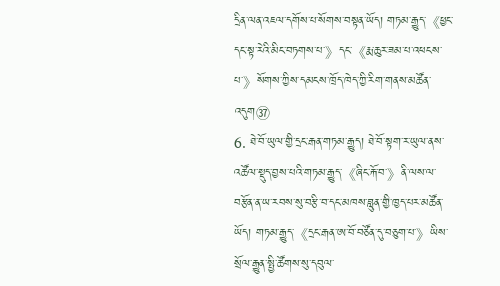དྲིན་ལན་འཇལ་དགོས་པ་སོགས་བསྟན་ཡོད། གཏམ་རྒྱུད་《ཕྱང་དང་སྟ་རེའི་མིང་བཏགས་པ་》དང་《རྨ་ཆུར་ཟམ་པ་འཕངས་པ་》སོགས་ཀྱིས་དམངས་ཁྲོད་ཁེད་ཀྱི་རིག་གནས་མཚོན་འདུག㊲
6. ཐེ་བོ་ཡུལ་གྱི་དྲང་རྒན་གཏམ་རྒྱུད། ཐེ་བོ་སྟག་ར་ཡུལ་ནས་འཚོལ་སྡུད་བྱས་པའི་གཏམ་རྒྱུད་《ཞིང་རྐོ་བ་》ནི་ལས་ལ་བརྩོན་ན་ཡ་རབས་སུ་བརྩི་བ་དང་མཁས་བླུན་གྱི་ཁྱད་པར་མཚོན་ཡོད། གཏམ་རྒྱུད་《དྲང་རྒན་ཨ་བོ་བཙོན་དུ་བཅུག་པ་》ཡིས་སྲོལ་རྒྱུན་སྤྱི་ཚོགས་སུ་དབུལ་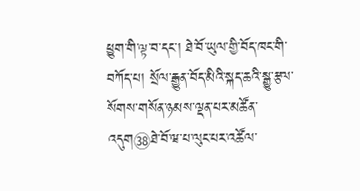ཕྱུག་གི་ལྟ་བ་དང་། ཐེ་བོ་ཡུལ་གྱི་བོད་ཁང་གི་བཀོད་པ། སྲོལ་རྒྱུན་བོད་མིའི་སྐད་ཆའི་སྒྱུ་རྩལ་སོགས་གསོན་ཉམས་ལྡན་པར་མཚོན་འདུག㊳ཐེ་བོ་ཝ་པ་ལུང་པར་འཚོལ་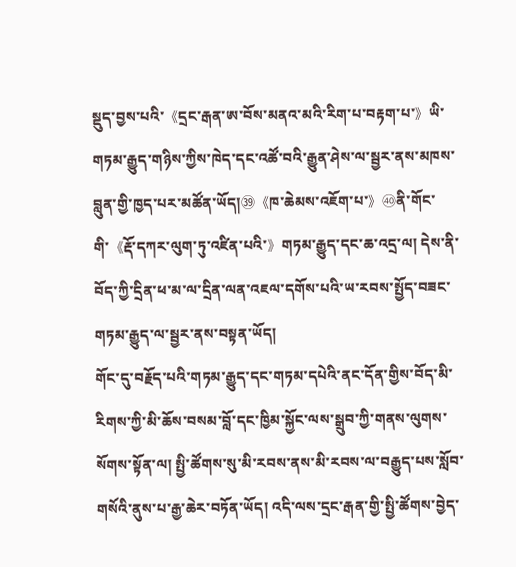སྡུད་བྱས་པའི་《དྲང་རྒན་ཨ་བོས་མནའ་མའི་རིག་པ་བརྟག་པ་》ཡི་གཏམ་རྒྱུད་གཉིས་ཀྱིས་ཁེད་དང་འཚོ་བའི་རྒྱུན་ཤེས་ལ་སྦྱར་ནས་མཁས་བླུན་གྱི་ཁྱད་པར་མཚོན་ཡོད།㊴《ཁ་ཆེམས་འཇོག་པ་》㊵ནི་གོང་གི་《རྡོ་དཀར་ལུག་ཏུ་འཛིན་པའི་》གཏམ་རྒྱུད་དང་ཆ་འདྲ་ལ། དེས་ནི་བོད་ཀྱི་དྲིན་ཕ་མ་ལ་དྲིན་ལན་འཇལ་དགོས་པའི་ཡ་རབས་སྤྱོད་བཟང་གཏམ་རྒྱུད་ལ་སྦྱར་ནས་བསྟན་ཡོད།
གོང་དུ་བརྗོད་པའི་གཏམ་རྒྱུད་དང་གཏམ་དཔེའི་ནང་དོན་གྱིས་བོད་མི་རིགས་ཀྱི་མི་ཆོས་བསམ་བློ་དང་ཁྱིམ་སྐྱོང་ལས་སྒྲུབ་ཀྱི་གནས་ལུགས་སོགས་སྟོན་ལ། སྤྱི་ཚོགས་སུ་མི་རབས་ནས་མི་རབས་ལ་བརྒྱུད་པས་སློབ་གསོའི་ནུས་པ་རྒྱ་ཆེར་བཏོན་ཡོད། འདི་ལས་དྲང་རྒན་གྱི་སྤྱི་ཚོགས་བྱེད་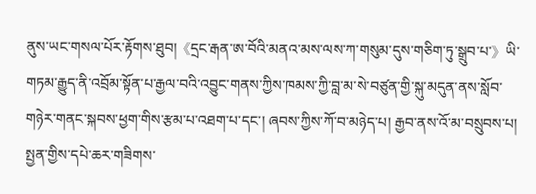ནུས་ཡང་གསལ་པོར་རྟོགས་ཐུབ།《དྲང་རྒན་ཨ་བོའི་མནའ་མས་ལས་ཀ་གསུམ་དུས་གཅིག་ཏུ་སྒྲུབ་པ་》ཡི་གཏམ་རྒྱུད་ནི་འབྲོམ་སྟོན་པ་རྒྱལ་བའི་འབྱུང་གནས་ཀྱིས་ཁམས་ཀྱི་བླ་མ་སེ་བཙུན་གྱི་སྐུ་མདུན་ནས་སློབ་གཉེར་གནང་སྐབས་ཕྱག་གིས་རྩམ་པ་འཐག་པ་དང་། ཞབས་ཀྱིས་ཀོ་བ་མཉེད་པ། རྒྱབ་ནས་འོ་མ་བསྲུབས་པ། སྤྱན་གྱིས་དཔེ་ཆར་གཟིགས་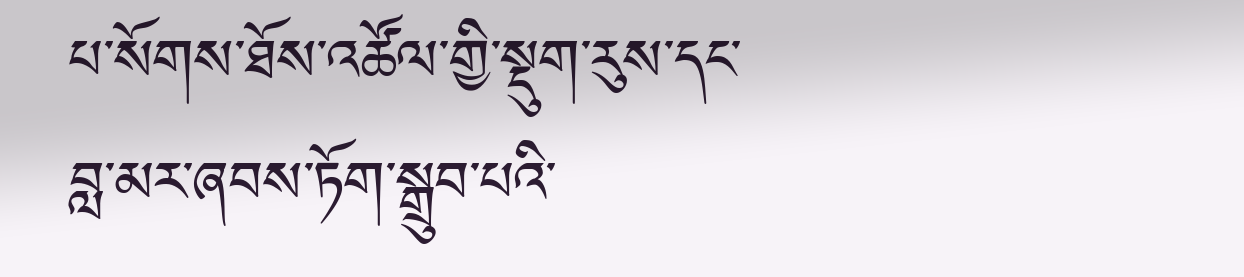པ་སོགས་ཐོས་འཚོལ་གྱི་སྡུག་རུས་དང་བླ་མར་ཞབས་ཏོག་སྒྲུབ་པའི་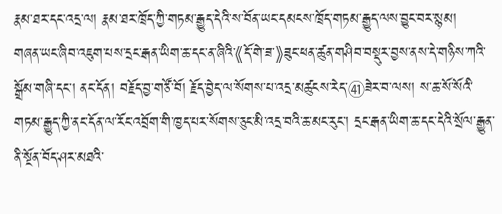རྣམ་ཐར་དང་འདྲ་ལ། རྣམ་ཐར་ཁྲོད་ཀྱི་གཏམ་རྒྱུད་དེའི་ས་བོན་ཡང་དམངས་ཁྲོད་གཏམ་རྒྱུད་ལས་བྱུང་བར་སྙམ།
གཞན་ཡང་ཞིབ་འཇུག་པས་དྲང་རྒན་ཡིག་ཆ་དང་ན་ཞིའི་《དོ་གེ་ཟ་》ཟུང་ཕན་ཚུན་གཤིབ་བསྡུར་བྱས་ནས་དེ་གཉིས་ཀའི་སྒྲོམ་གཞི་དང་། ནང་དོན། བརྗོད་བྱ་གཙོ་བོ། རྗོད་བྱེད་ལ་སོགས་པ་འདྲ་མཚུངས་རེད་㊶ཟེར་བ་ལས། ས་ཆ་སོ་སོའི་གཏམ་རྒྱུད་ཀྱི་ནང་དོན་ལ་རོང་འབྲོག་གི་ཁྱད་པར་སོགས་ཅུང་མི་འདྲ་བའི་ཆ་མང་རུང་། དྲང་རྒན་ཡིག་ཆ་དང་དེའི་སྲོལ་རྒྱུན་ནི་སྔོན་བོད་ཤར་མཐའི་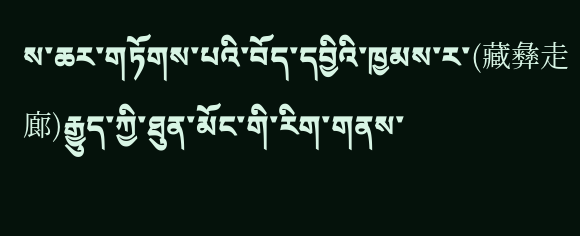ས་ཆར་གཏོགས་པའི་བོད་དབྱིའི་ཁྱམས་ར་(藏彝走廊)རྒྱུད་ཀྱི་ཐུན་མོང་གི་རིག་གནས་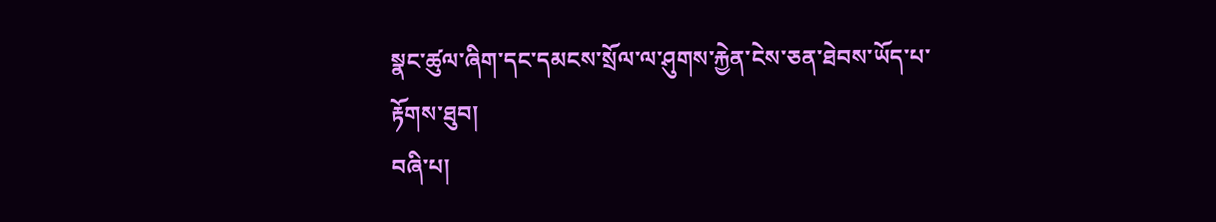སྣང་ཚུལ་ཞིག་དང་དམངས་སྲོལ་ལ་ཤུགས་རྐྱེན་ངེས་ཅན་ཐེབས་ཡོད་པ་རྟོགས་ཐུབ།
བཞི་པ།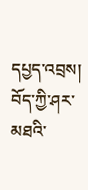དཔྱད་འབྲས།
བོད་ཀྱི་ཤར་མཐའི་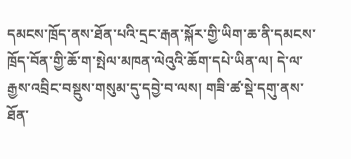དམངས་ཁྲོད་ནས་ཐོན་པའི་དྲང་རྒན་སྐོར་གྱི་ཡིག་ཆ་ནི་དམངས་ཁྲོད་བོན་གྱི་ཆོ་ག་སྤེལ་མཁན་ལེའུའི་ཆོག་དཔེ་ཡིན་ལ། དེ་ལ་རྒྱས་འབྲིང་བསྡུས་གསུམ་དུ་དབྱེ་བ་ལས། གཟི་ཚ་སྡེ་དགུ་ནས་ཐོན་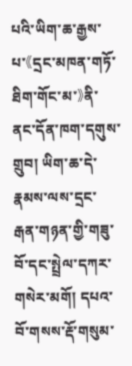པའི་ཡིག་ཆ་རྒྱས་པ་《དྲང་མཁན་གཏོ་ཐིག་གོང་མ་》ནི་ནང་དོན་ཁག་དགུས་གྲུབ། ཡིག་ཆ་དེ་རྣམས་ལས་དྲང་རྒན་གཉན་གྱི་གཟུ་བོ་དང་སྤྲེལ་དཀར་གསེར་མགོ། དཔའ་བོ་གསས་རྡོ་གསུམ་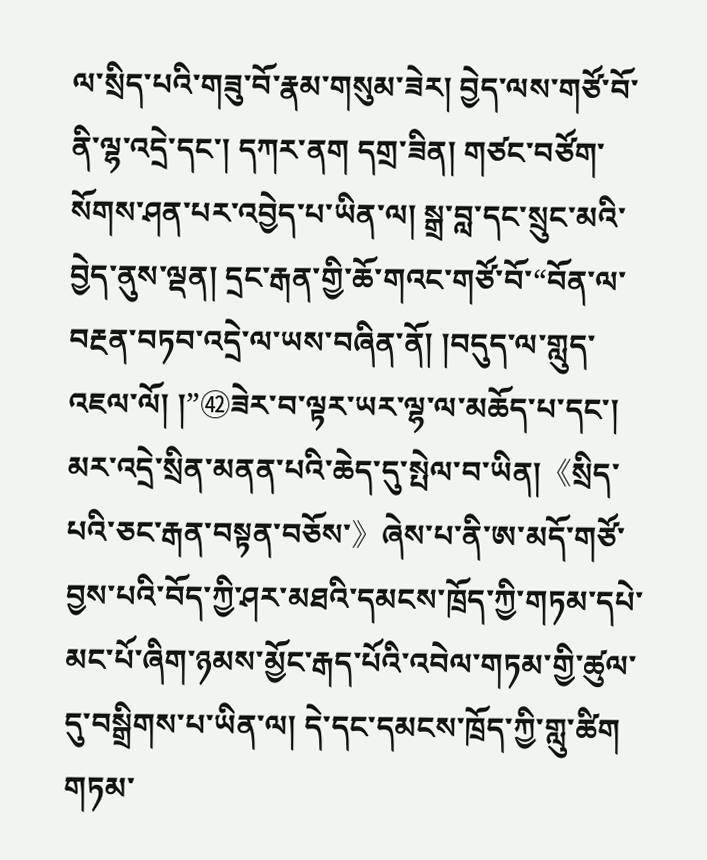ལ་སྲིད་པའི་གཟུ་བོ་རྣམ་གསུམ་ཟེར། བྱེད་ལས་གཙོ་བོ་ནི་ལྷ་འདྲེ་དང་། དཀར་ནག དགྲ་ཟིན། གཙང་བཙོག་སོགས་ཤན་པར་འབྱེད་པ་ཡིན་ལ། སྒྲ་བླ་དང་སྲུང་མའི་བྱེད་ནུས་ལྡན། དྲང་རྒན་གྱི་ཆོ་གའང་གཙོ་བོ་“བོན་ལ་བརྔན་བཏབ་འདྲེ་ལ་ཡས་བཞིན་ནོ། །བདུད་ལ་གླུད་འཇལ་ལོ། །”㊷ཟེར་བ་ལྟར་ཡར་ལྷ་ལ་མཆོད་པ་དང་། མར་འདྲེ་སྲིན་མནན་པའི་ཆེད་དུ་སྤེལ་བ་ཡིན།《སྲིད་པའི་ཅང་རྒན་བསྟན་བཅོས་》ཞེས་པ་ནི་ཨ་མདོ་གཙོ་བྱས་པའི་བོད་ཀྱི་ཤར་མཐའི་དམངས་ཁྲོད་ཀྱི་གཏམ་དཔེ་མང་པོ་ཞིག་ཉམས་མྱོང་རྒད་པོའི་འབེལ་གཏམ་གྱི་ཚུལ་དུ་བསྒྲིགས་པ་ཡིན་ལ། དེ་དང་དམངས་ཁྲོད་ཀྱི་གླུ་ཚིག གཏམ་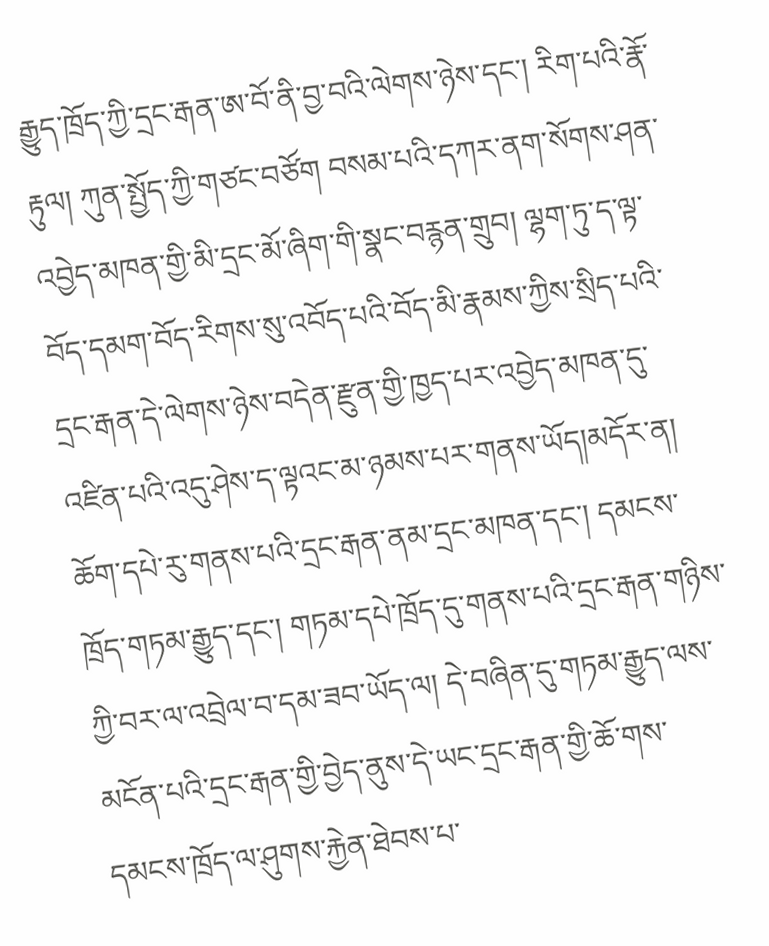རྒྱུད་ཁྲོད་ཀྱི་དྲང་རྒན་ཨ་བོ་ནི་བྱ་བའི་ལེགས་ཉེས་དང་། རིག་པའི་རྣོ་རྟུལ། ཀུན་སྤྱོད་ཀྱི་གཙང་བཙོག བསམ་པའི་དཀར་ནག་སོགས་ཤན་འབྱེད་མཁན་གྱི་མི་དྲང་མོ་ཞིག་གི་སྣང་བརྙན་གྲུབ། ལྷག་ཏུ་ད་ལྟ་བོད་དམག་བོད་རིགས་སུ་འབོད་པའི་བོད་མི་རྣམས་ཀྱིས་སྲིད་པའི་དྲང་རྒན་དེ་ལེགས་ཉེས་བདེན་རྫུན་གྱི་ཁྱད་པར་འབྱེད་མཁན་དུ་འཛིན་པའི་འདུ་ཤེས་ད་ལྟའང་མ་ཉམས་པར་གནས་ཡོད།མདོར་ན། ཆོག་དཔེ་རུ་གནས་པའི་དྲང་རྒན་ནམ་དྲང་མཁན་དང་། དམངས་ཁྲོད་གཏམ་རྒྱུད་དང་། གཏམ་དཔེ་ཁྲོད་དུ་གནས་པའི་དྲང་རྒན་གཉིས་ཀྱི་བར་ལ་འབྲེལ་བ་དམ་ཟབ་ཡོད་ལ། དེ་བཞིན་དུ་གཏམ་རྒྱུད་ལས་མངོན་པའི་དྲང་རྒན་གྱི་བྱེད་ནུས་དེ་ཡང་དྲང་རྒན་གྱི་ཆོ་གས་དམངས་ཁྲོད་ལ་ཤུགས་རྐྱེན་ཐེབས་པ་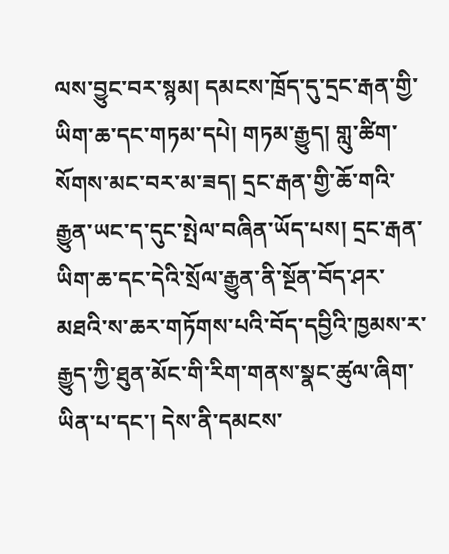ལས་བྱུང་བར་སྙམ། དམངས་ཁྲོད་དུ་དྲང་རྒན་གྱི་ཡིག་ཆ་དང་གཏམ་དཔེ། གཏམ་རྒྱུད། གླུ་ཚིག་སོགས་མང་བར་མ་ཟད། དྲང་རྒན་གྱི་ཆོ་གའི་རྒྱུན་ཡང་ད་དུང་སྤེལ་བཞིན་ཡོད་པས། དྲང་རྒན་ཡིག་ཆ་དང་དེའི་སྲོལ་རྒྱུན་ནི་སྔོན་བོད་ཤར་མཐའི་ས་ཆར་གཏོགས་པའི་བོད་དབྱིའི་ཁྱམས་ར་རྒྱུད་ཀྱི་ཐུན་མོང་གི་རིག་གནས་སྣང་ཚུལ་ཞིག་ཡིན་པ་དང་། དེས་ནི་དམངས་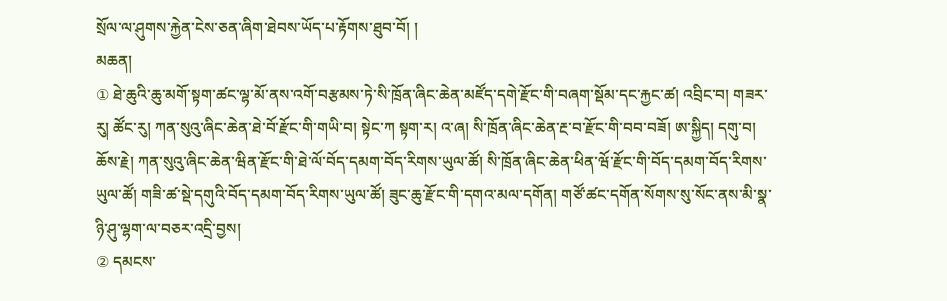སྲོལ་ལ་ཤུགས་རྐྱེན་ངེས་ཅན་ཞིག་ཐེབས་ཡོད་པ་རྟོགས་ཐུབ་བོ། །
མཆན།
① ཐེ་ཆུའི་ཆུ་མགོ་སྟག་ཚང་ལྷ་མོ་ནས་འགོ་བརྩམས་ཏེ་སི་ཁྲོན་ཞིང་ཆེན་མཛོད་དགེ་རྫོང་གི་བཞག་སྡོམ་དང་རྐྱང་ཚ། འབྲིང་བ། གཟར་རུ། ཚོང་རུ། ཀན་སུའུ་ཞིང་ཆེན་ཐེ་བོ་རྫོང་གི་གཡི་བ། སྟེང་ཀ སྟག་ར། འ་ཞ། སི་ཁྲོན་ཞིང་ཆེན་རྔ་བ་རྫོང་གི་བབ་བཟོ། ཨ་སྐྱིད། དགུ་བ། ཆོས་རྗེ། ཀན་སུའུ་ཞིང་ཆེན་ཝིན་རྫོང་གི་ཐེ་ལོ་བོད་དམག་བོད་རིགས་ཡུལ་ཚོ། སི་ཁྲོན་ཞིང་ཆེན་ཕིན་ཝོ་རྫོང་གི་བོད་དམག་བོད་རིགས་ཡུལ་ཚོ། གཟི་ཚ་སྡེ་དགུའི་བོད་དམག་བོད་རིགས་ཡུལ་ཚོ། ཟུང་ཆུ་རྫོང་གི་དགའ་མལ་དགོན། གཙོ་ཚང་དགོན་སོགས་སུ་སོང་ནས་མི་སྣ་ཉི་ཤུ་ལྷག་ལ་བཅར་འདྲི་བྱས།
② དམངས་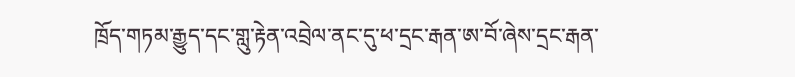ཁྲོད་གཏམ་རྒྱུད་དང་གླུ་རྟེན་འབྲེལ་ནང་དུ་ཕ་དྲང་རྒན་ཨ་བོ་ཞེས་དྲང་རྒན་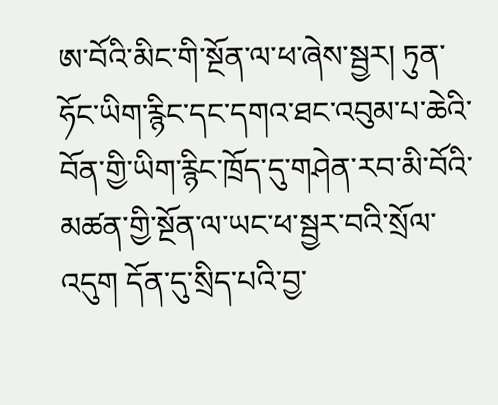ཨ་བོའི་མིང་གི་སྔོན་ལ་ཕ་ཞེས་སྦྱར། ཏུན་ཧོང་ཡིག་རྙིང་དང་དགའ་ཐང་འབུམ་པ་ཆེའི་བོན་གྱི་ཡིག་རྙིང་ཁྲོད་དུ་གཤེན་རབ་མི་བོའི་མཚན་གྱི་སྔོན་ལ་ཡང་ཕ་སྦྱར་བའི་སྲོལ་འདུག དོན་དུ་སྲིད་པའི་བྱ་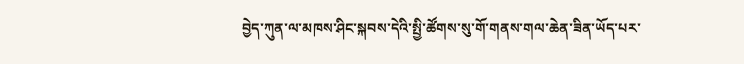བྱེད་ཀུན་ལ་མཁས་ཤིང་སྐབས་དེའི་སྤྱི་ཚོགས་སུ་གོ་གནས་གལ་ཆེན་ཟིན་ཡོད་པར་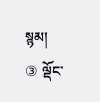སྙམ།
③ ལྡོང་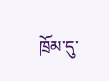ཁྲོམ་དུ་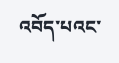འབོད་པའང་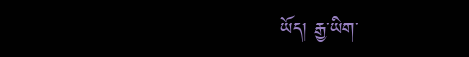ཡོད། རྒྱ་ཡིག་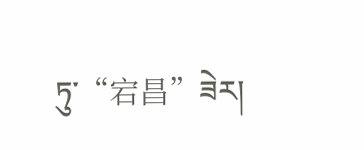ཏུ་“宕昌”ཟེར།